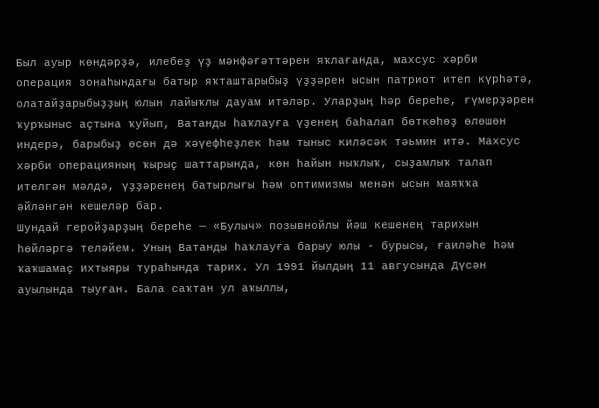Был ауыр көндәрҙә, илебеҙ үҙ мәнфәғәттәрен яҡлағанда, махсус хәрби операция зонаһындағы батыр яҡташтарыбыҙ үҙҙәрен ысын патриот итеп күрһәтә, олатайҙарыбыҙҙың юлын лайыҡлы дауам итәләр. Уларҙың һәр береһе, ғүмерҙәрен ҡурҡыныс аҫтына ҡуйып, Ватанды һаҡлауға үҙенең баһалап бөткөһөҙ өлөшөн индерә, барыбыҙ өсөн дә хәүефһеҙлек һәм тыныс киләсәк тәьмин итә. Махсус хәрби операцияның ҡырыҫ шаттарында, көн һайын ныҡлыҡ, сыҙамлыҡ талап ителгән мәлдә, үҙҙәренең батырлығы һәм оптимизмы менән ысын маяҡҡа әйләнгән кешеләр бар.
Шундай геройҙарҙың береһе — «Булыч» позывнойлы йәш кешенең тарихын һөйләргә теләйем. Уның Ватанды һаҡлауға барыу юлы - бурысы, ғаиләһе һәм ҡаҡшамаҫ ихтыяры тураһында тарих. Ул 1991 йылдың 11 авгусында Дүсән ауылында тыуған. Бала саҡтан ул аҡыллы,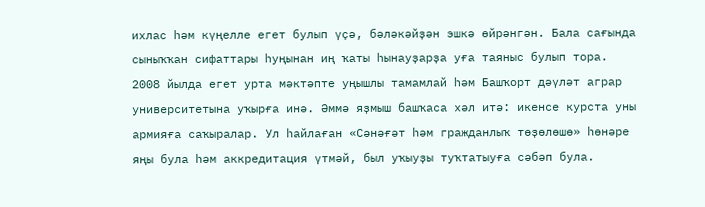ихлас һәм күңелле егет булып үҫә, бәләкәйҙән эшкә өйрәнгән. Бала сағында сыныҡҡан сифаттары һуңынан иң ҡаты һынауҙарҙа уға таяныс булып тора. 2008 йылда егет урта мәктәпте уңышлы тамамлай һәм Башҡорт дәүләт аграр университетына уҡырға инә. Әммә яҙмыш башҡаса хәл итә: икенсе курста уны армияға саҡыралар. Ул һайлаған «Сәнәғәт һәм гражданлыҡ төҙөлөшө» һөнәре яңы була һәм аккредитация үтмәй, был уҡыуҙы туҡтатыуға сәбәп була.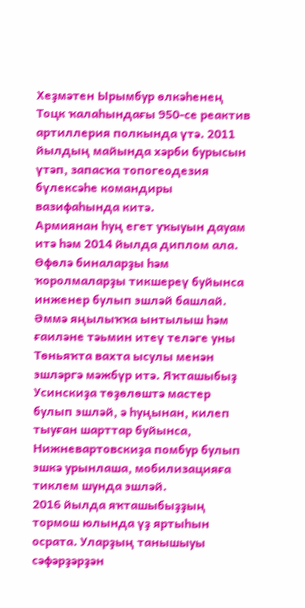Хеҙмәтен Ырымбур өлкәһенең Тоцк ҡалаһындағы 950-се реактив артиллерия полкында үтә. 2011 йылдың майында хәрби бурысын үтәп, запасҡа топогеодезия бүлексәһе командиры вазифаһында китә.
Армиянан һуң егет уҡыуын дауам итә һәм 2014 йылда диплом ала. Өфөлә биналарҙы һәм ҡоролмаларҙы тикшереү буйынса инженер булып эшләй башлай. Әммә яңылыҡҡа ынтылыш һәм ғаиләне тәьмин итеү теләге уны Төньяҡта вахта ысулы менән эшләргә мәжбүр итә. Яҡташыбыҙ Усинскиҙа төҙөлөштә мастер булып эшләй, ә һуңынан, килеп тыуған шарттар буйынса, Нижневартовскиҙа помбур булып эшкә урынлаша, мобилизацияға тиклем шунда эшләй.
2016 йылда яҡташыбыҙҙың тормош юлында үҙ яртыһын осрата. Уларҙың танышыуы сәфәрҙәрҙән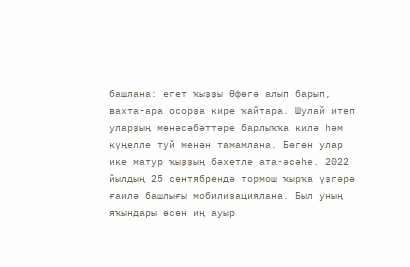башлана: егет ҡыҙҙы Өфөгә алып барып, вахта-ара осорҙа кире ҡайтара. Шулай итеп уларҙың мөнәсәбәттәре барлыҡҡа килә һәм күңелле туй менән тамамлана. Бөгөн улар ике матур ҡыҙҙың бәхетле ата-әсәһе. 2022 йылдың 25 сентябрендә тормош ҡырҡа үҙгәрә ғаилә башлығы мобилизациялана. Был уның яҡындары өсөн иң ауыр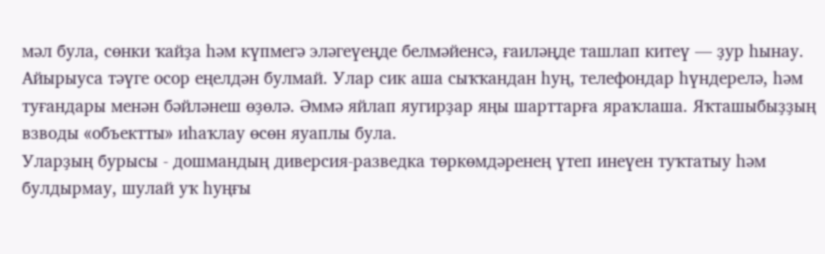мәл була, сөнки ҡайҙа һәм күпмегә эләгеүеңде белмәйенсә, ғаиләңде ташлап китеү — ҙур һынау. Айырыуса тәүге осор еңелдән булмай. Улар сик аша сыҡҡандан һуң, телефондар һүндерелә, һәм туғандары менән бәйләнеш өҙөлә. Әммә яйлап яугирҙар яңы шарттарға яраҡлаша. Яҡташыбыҙҙың взводы «объектты» иһаҡлау өсөн яуаплы була.
Уларҙың бурысы - дошмандың диверсия-разведка төркөмдәренең үтеп инеүен туҡтатыу һәм булдырмау, шулай уҡ һуңғы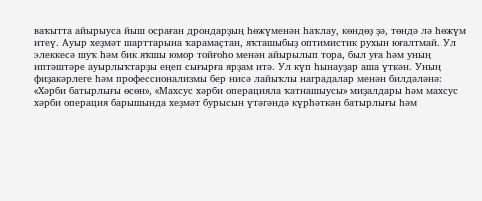ваҡытта айырыуса йыш осраған дрондарҙың һөжүменән һаҡлау, көндөҙ ҙә, төндә лә һөжүм итеү. Ауыр хеҙмәт шарттарына ҡарамаҫтан, яҡташыбыҙ оптимистик рухын юғалтмай. Ул элеккесә шуҡ һәм бик яҡшы юмор тойғоһо менән айырылып тора, был уға һәм уның иптәштәре ауырлыҡтарҙы еңеп сығырға ярҙам итә. Ул күп һынауҙар аша үткән. Уның фиҙакәрлеге һәм профессионализмы бер нисә лайыҡлы наградалар менән билдәләнә: «Хәрби батырлығы өсөн», «Махсус хәрби операцияла ҡатнашыусы» миҙалдары һәм махсус хәрби операция барышында хеҙмәт бурысын үтәгәндә күрһәткән батырлығы һәм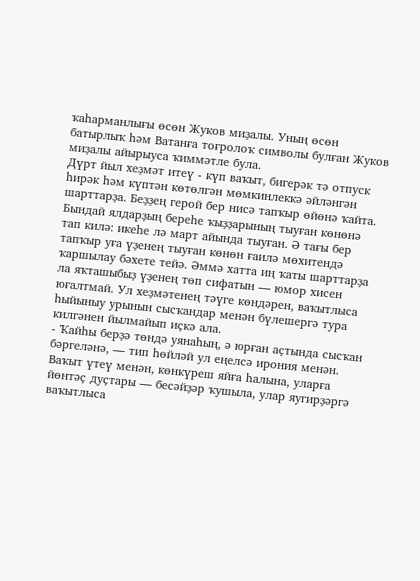ҡаһарманлығы өсөн Жуков миҙалы. Уның өсөн батырлыҡ һәм Ватанға тоғролоҡ символы булған Жуков миҙалы айырыуса ҡиммәтле була.
Дүрт йыл хеҙмәт итеү - күп ваҡыт, бигерәк тә отпуск һирәк һәм күптән көтөлгән мөмкинлеккә әйләнгән шарттарҙа. Беҙҙең герой бер нисә тапҡыр өйөнә ҡайта. Бындай ялдарҙың береһе ҡыҙҙарының тыуған көнөнә тап килә: икеһе лә март айында тыуған. Ә тағы бер тапҡыр уға үҙенең тыуған көнөн ғаилә мөхитендә ҡаршылау бәхете тейә. Әммә хатта иң ҡаты шарттарҙа ла яҡташыбыҙ үҙенең төп сифатын — юмор хисен юғалтмай. Ул хеҙмәтенең тәүге көндәрен, ваҡытлыса һыйыныу урынын сысҡандар менән бүлешергә тура килгәнен йылмайып иҫкә ала.
- Ҡайһы берҙә төндә уянаһың, ә юрған аҫтында сысҡан бәргеләнә, — тип һөйләй ул еңелсә ирония менән. Ваҡыт үтеү менән, көнкүреш яйға һалына, уларға йөнтәҫ дуҫтары — бесәйҙәр ҡушыла, улар яугирҙәргә ваҡытлыса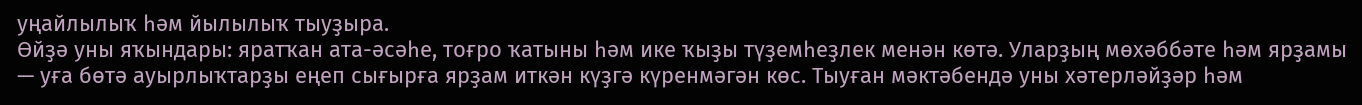уңайлылыҡ һәм йылылыҡ тыуҙыра.
Өйҙә уны яҡындары: яратҡан ата-әсәһе, тоғро ҡатыны һәм ике ҡыҙы түҙемһеҙлек менән көтә. Уларҙың мөхәббәте һәм ярҙамы — уға бөтә ауырлыҡтарҙы еңеп сығырға ярҙам иткән күҙгә күренмәгән көс. Тыуған мәктәбендә уны хәтерләйҙәр һәм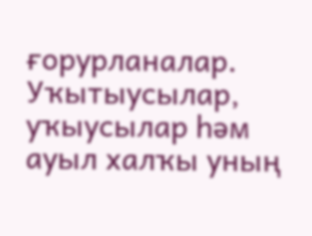ғорурланалар. Уҡытыусылар, уҡыусылар һәм ауыл халҡы уның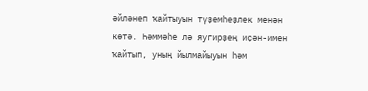әйләнеп ҡайтыуын түҙемһеҙлек менән көтә. Һәммәһе лә яугирҙең иҫән-имен ҡайтып, уның йылмайыуын һәм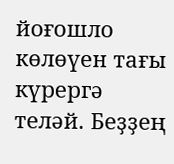йоғошло көлөүен тағы күрергә теләй. Беҙҙең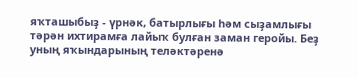яҡташыбыҙ - үрнәк, батырлығы һәм сыҙамлығы тәрән ихтирамға лайыҡ булған заман геройы. Беҙ уның яҡындарының теләктәренә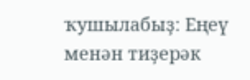ҡушылабыҙ: Еңеү менән тиҙерәк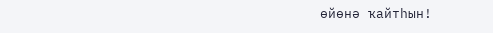өйөнә ҡайтһын!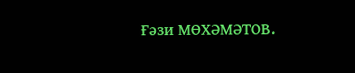Ғәзи МӨХӘМӘТОВ.